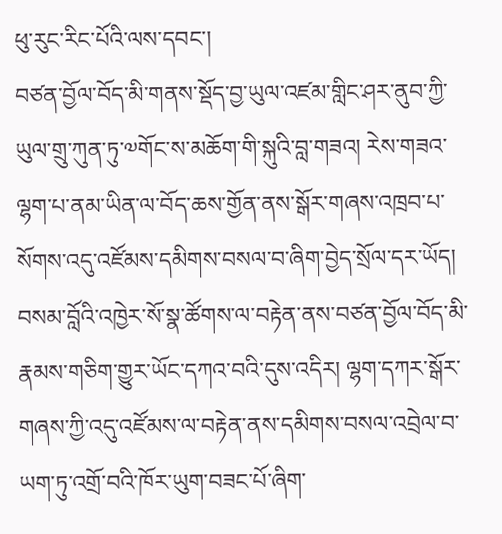ཕུ་རུང་རིང་པོའི་ལས་དབང་།
བཙན་བྱོལ་བོད་མི་གནས་སྡོད་བྱ་ཡུལ་འཛམ་གླིང་ཤར་ནུབ་ཀྱི་ཡུལ་གྲུ་ཀུན་ཏུ་༧གོང་ས་མཆོག་གི་སྐུའི་བླ་གཟའ། རེས་གཟའ་ལྷག་པ་ནམ་ཡིན་ལ་བོད་ཆས་གྱོན་ནས་སྒོར་གཞས་འཁྲབ་པ་སོགས་འདུ་འཛོམས་དམིགས་བསལ་བ་ཞིག་བྱེད་སྲོལ་དར་ཡོད། བསམ་བློའི་འཁྱེར་སོ་སྣ་ཚོགས་ལ་བརྟེན་ནས་བཙན་བྱོལ་བོད་མི་རྣམས་གཅིག་གྱུར་ཡོང་དཀའ་བའི་དུས་འདིར། ལྷག་དཀར་སྒོར་གཞས་ཀྱི་འདུ་འཛོམས་ལ་བརྟེན་ནས་དམིགས་བསལ་འབྲེལ་བ་ཡག་ཏུ་འགྲོ་བའི་ཁོར་ཡུག་བཟང་པོ་ཞིག་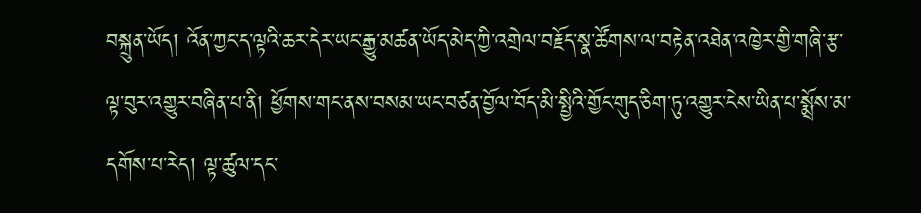བསྐྲུན་ཡོད། འོན་ཀྱང་ད་ལྟའི་ཆར་དེར་ཡང་རྒྱུ་མཚན་ཡོད་མེད་ཀྱི་འགྲེལ་བརྗོད་སྣ་ཚོགས་ལ་བརྟེན་འཐེན་འཁྱེར་གྱི་གཞི་རྩ་ལྟ་བུར་འགྱུར་བཞིན་པ་ནི། ཕྱོགས་གང་ནས་བསམ་ཡང་བཙན་བྱོལ་བོད་མི་སྤྱིའི་གྱོང་གུད་ཅིག་ཏུ་འགྱུར་ངེས་ཡིན་པ་སྨྲོས་མ་དགོས་པ་རེད། ལྟ་ཚུལ་དང་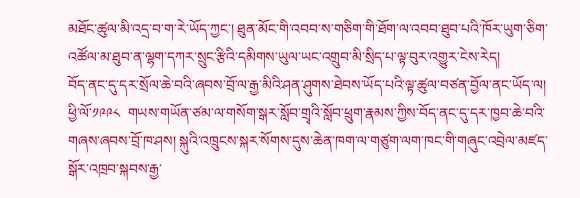མཐོང་ཚུལ་མི་འདྲ་བ་ག་རེ་ཡོད་ཀྱང་། ཐུན་མོང་གི་འབབ་ས་གཅིག་གི་ཐོག་ལ་འབབ་ཐུབ་པའི་ཁོར་ཡུག་ཅིག་འཚོལ་མ་ཐུབ་ན་ལྷག་དཀར་སྲུང་རྩིའི་དམིགས་ཡུལ་ཡང་འགྲུབ་མི་སྲིད་པ་ལྟ་བུར་འགྱུར་ངེས་རེད།
བོད་ནང་དུ་དར་སྲོལ་ཆེ་བའི་ཞབས་བྲོ་ལ་རྒྱ་མིའི་ཤན་ཤུགས་ཐེབས་ཡོད་པའི་ལྟ་ཚུལ་བཙན་བྱོལ་ནང་ཡོད་ལ། ཕྱི་ལོ་༡༩༩༨  གཡས་གཡོན་ཙམ་ལ་གསོག་སྒར་སློབ་གྲྭའི་སློབ་ཕྲུག་རྣམས་ཀྱིས་བོད་ནང་དུ་དར་ཁྱབ་ཆེ་བའི་གཞས་ཞབས་བྲོ་ཁ་ཤས། སྐུའི་འཁྲུངས་སྐར་སོགས་དུས་ཆེན་ཁག་ལ་གཙུག་ལག་ཁང་གི་གཞུང་འབྲེལ་མཛད་སྒོར་འཁྲབ་སྐབས་རྒྱ་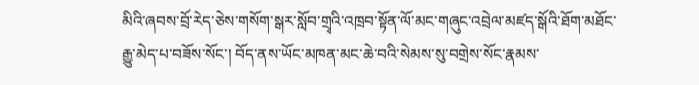མིའི་ཞབས་བྲོ་རེད་ཅེས་གསོག་སྒར་སློབ་གྲྭའི་འཁྲབ་སྟོན་ལོ་མང་གཞུང་འབྲེལ་མཛད་སྒོའི་ཐོག་མཐོང་རྒྱུ་མེད་པ་བཟོས་སོང་། བོད་ནས་ཡོང་མཁན་མང་ཆེ་བའི་སེམས་སུ་བགྲེས་སོང་རྣམས་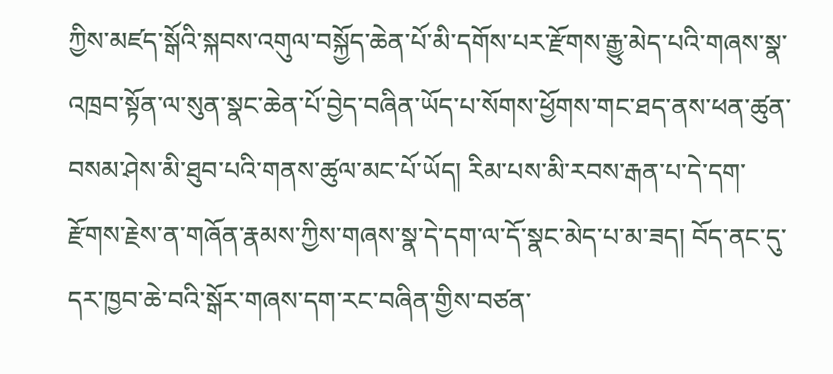ཀྱིས་མཛད་སྒོའི་སྐབས་འགུལ་བསྐྱོད་ཆེན་པོ་མི་དགོས་པར་རྫོགས་རྒྱུ་མེད་པའི་གཞས་སྣ་འཁྲབ་སྟོན་ལ་སུན་སྣང་ཆེན་པོ་བྱེད་བཞིན་ཡོད་པ་སོགས་ཕྱོགས་གང་ཐད་ནས་ཕན་ཚུན་བསམ་ཤེས་མི་ཐུབ་པའི་གནས་ཚུལ་མང་པོ་ཡོད། རིམ་པས་མི་རབས་རྒན་པ་དེ་དག་རྫོགས་རྗེས་ན་གཞོན་རྣམས་ཀྱིས་གཞས་སྣ་དེ་དག་ལ་དོ་སྣང་མེད་པ་མ་ཟད། བོད་ནང་དུ་དར་ཁྱབ་ཆེ་བའི་སྒོར་གཞས་དག་རང་བཞིན་གྱིས་བཙན་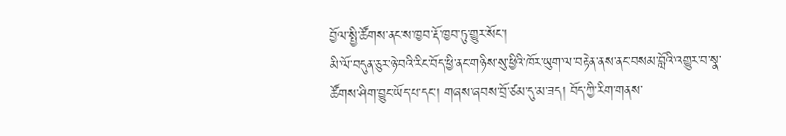བྱོལ་སྤྱི་ཚོགས་ནང་ས་ཁྱབ་རྡོ་ཁྱབ་ཏུ་གྱུར་སོང་།
མི་ལོ་བདུན་ཅུར་ཉེ་བའི་རིང་བོད་ཕྱི་ནང་གཉིས་སུ་ཕྱིའི་ཁོར་ཡུག་ལ་བརྟེན་ནས་ནང་བསམ་བློའི་འགྱུར་བ་སྣ་ཚོགས་ཤིག་བྱུང་ཡོད་པ་དང་། གཞས་ཞབས་བྲོ་ཙམ་དུ་མ་ཟད། བོད་ཀྱི་རིག་གནས་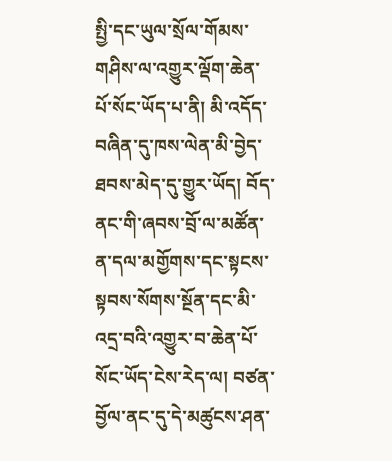སྤྱི་དང་ཡུལ་སྲོལ་གོམས་གཤིས་ལ་འགྱུར་ལྡོག་ཆེན་པོ་སོང་ཡོད་པ་ནི། མི་འདོད་བཞིན་དུ་ཁས་ལེན་མི་བྱེད་ཐབས་མེད་དུ་གྱུར་ཡོད། བོད་ནང་གི་ཞབས་བྲོ་ལ་མཚོན་ན་དལ་མགྱོགས་དང་སྟངས་སྟབས་སོགས་སྔོན་དང་མི་འདྲ་བའི་འགྱུར་བ་ཆེན་པོ་སོང་ཡོད་ངེས་རེད་ལ། བཙན་བྱོལ་ནང་དུ་དེ་མཚུངས་ཤན་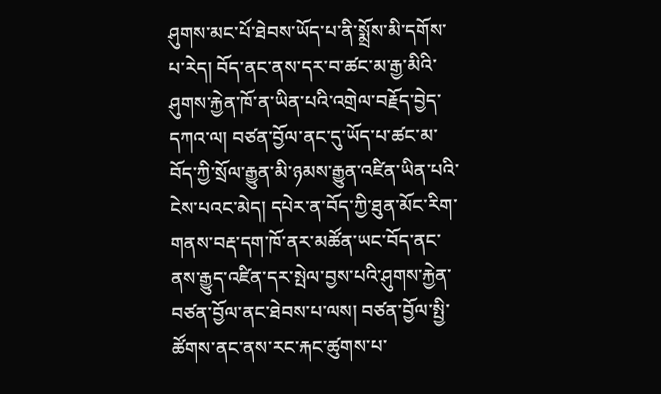ཤུགས་མང་པོ་ཐེབས་ཡོད་པ་ནི་སྨྲོས་མི་དགོས་པ་རེད། བོད་ནང་ནས་དར་བ་ཚང་མ་རྒྱ་མིའི་ཤུགས་རྐྱེན་ཁོ་ན་ཡིན་པའི་འགྲེལ་བརྗོད་བྱེད་དཀའ་ལ། བཙན་བྱོལ་ནང་དུ་ཡོད་པ་ཚང་མ་བོད་ཀྱི་སྲོལ་རྒྱུན་མི་ཉམས་རྒྱུན་འཛིན་ཡིན་པའི་ངེས་པའང་མེད། དཔེར་ན་བོད་ཀྱི་ཐུན་མོང་རིག་གནས་བརྡ་དག་ཁོ་ནར་མཚོན་ཡང་བོད་ནང་ནས་རྒྱུད་འཛིན་དར་སྤེལ་བྱས་པའི་ཤུགས་རྐྱེན་བཙན་བྱོལ་ནང་ཐེབས་པ་ལས། བཙན་བྱོལ་སྤྱི་ཚོགས་ནང་ནས་རང་རྐང་ཚུགས་པ་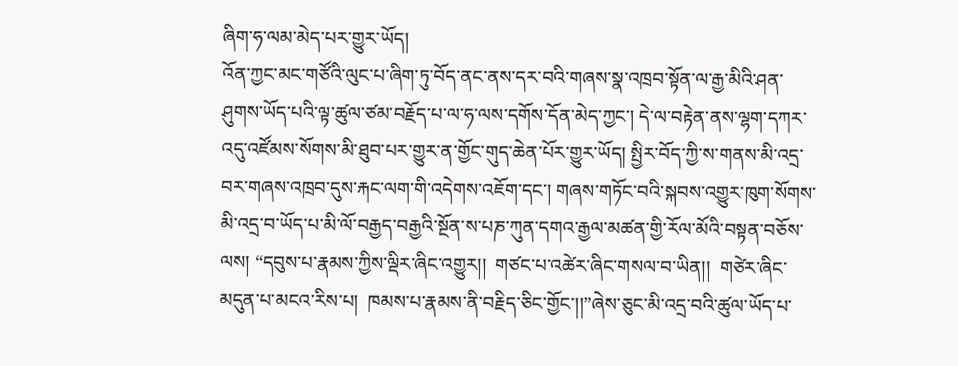ཞིག་ཧ་ལམ་མེད་པར་གྱུར་ཡོད།
འོན་ཀྱང་མང་གཙོའི་ལུང་པ་ཞིག་ཏུ་བོད་ནང་ནས་དར་བའི་གཞས་སྣ་འཁྲབ་སྟོན་ལ་རྒྱ་མིའི་ཤན་ཤུགས་ཡོད་པའི་ལྟ་ཚུལ་ཙམ་བརྗོད་པ་ལ་ཧ་ལས་དགོས་དོན་མེད་ཀྱང་། དེ་ལ་བརྟེན་ནས་ལྷག་དཀར་འདུ་འཛོམས་སོགས་མི་ཐུབ་པར་གྱུར་ན་གྱོང་གུད་ཆེན་པོར་གྱུར་ཡོད། སྤྱིར་བོད་ཀྱི་ས་གནས་མི་འདྲ་བར་གཞས་འཁྲབ་དུས་རྐང་ལག་གི་འདེགས་འཇོག་དང་། གཞས་གཏོང་བའི་སྐབས་འགྱུར་ཁུག་སོགས་མི་འདྲ་བ་ཡོད་པ་མི་ལོ་བརྒྱད་བརྒྱའི་སྔོན་ས་པཎ་ཀུན་དགའ་རྒྱལ་མཚན་གྱི་རོལ་མོའི་བསྟན་བཅོས་ལས། “དབུས་པ་རྣམས་ཀྱིས་ལྡིར་ཞིང་འགྱུར།།  གཙང་པ་འཚེར་ཞིང་གསལ་བ་ཡིན།།  གཙེར་ཞིང་མདུན་པ་མངའ་རིས་པ།  ཁམས་པ་རྣམས་ནི་བརྗིད་ཅིང་གྱོང་།།”ཞེས་ཅུང་མི་འདྲ་བའི་ཚུལ་ཡོད་པ་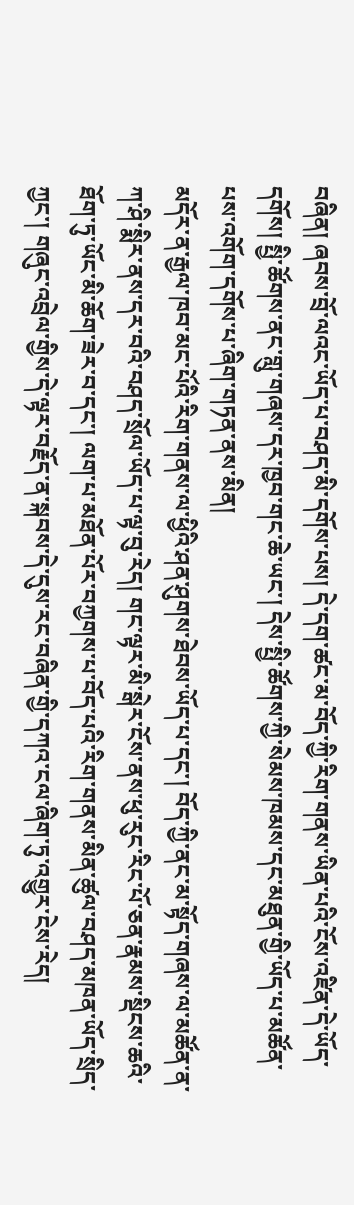བཞིན། ཞབས་བྲོ་ལའང་ཡོད་པ་བཤད་མི་དགོས་པས། དེ་དག་ཚང་མ་བོད་ཀྱི་རིག་གནས་ཡིན་པའི་ངོས་འཛིན་དེ་ཡོད་དགོས། སྤྱི་ཚོགས་ནང་གླུ་གཞས་དར་ཁྱབ་གང་ཆེ་ཡང་། དེས་སྤྱི་ཚོགས་ཀྱི་སེམས་ཁམས་དང་མཐུན་གྱི་ཡོད་པ་མཚོན་པས་འགོག་དགོས་པ་ཞིག་གཏན་ནས་མིན།
མདོར་ན་རྒྱལ་ཁབ་མང་པོའི་རིག་གནས་ལ་ཕྱིའི་ཤན་ཤུགས་ཐེབས་ཡོད་པ་དང་། བོད་ཀྱི་ནང་མ་སྟོད་གཞས་ལ་མཚོན་ན་ཀ་ཤི་སྨིར་ནས་དར་བའི་བཤད་སྲོལ་ཡོད་པ་ལྟ་བུ་རེད། གང་ལྟར་མི་སྒེར་ངོས་ནས་ཕུ་རུང་རིང་པོ་ཅན་རྣམས་སྡིངས་ཆའི་ཐོག་ཏུ་ཡོང་མི་ཆོག་ཟེར་བ་དང་། ལག་པ་མཐོན་པོར་བཀྱགས་པ་བོད་པའི་རིག་གནས་མིན་ཚུལ་བཤད་མཁན་ཡོད་སྲིད་ཀྱང་། གཞུང་འབྲེལ་གྱིས་དེ་ལྟར་བརྗོད་ན་སྐབས་དེ་དུས་རང་བཞིན་གྱི་དཀའ་ངལ་ཞིག་ཏུ་འགྱུར་ངེས་རེད།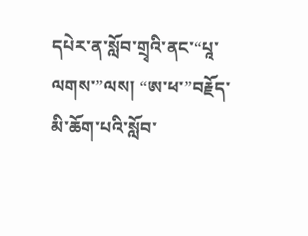དཔེར་ན་སློབ་གྲྭའི་ནང་“པཱ་ལགས་”ལས། “ཨ་ཕ་”བརྗོད་མི་ཆོག་པའི་སློབ་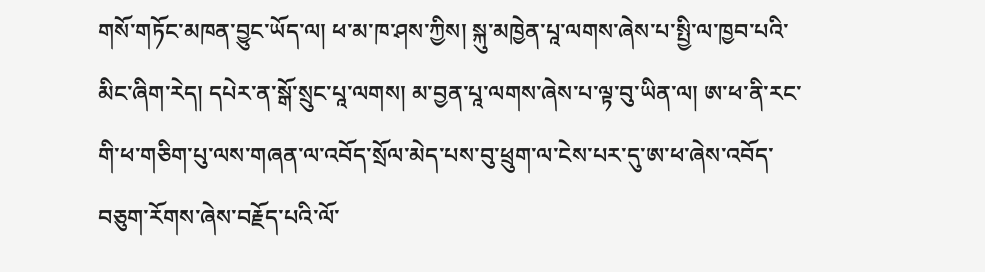གསོ་གཏོང་མཁན་བྱུང་ཡོད་ལ། ཕ་མ་ཁ་ཤས་ཀྱིས། སྐུ་མཁྱེན་པཱ་ལགས་ཞེས་པ་སྤྱི་ལ་ཁྱབ་པའི་མིང་ཞིག་རེད། དཔེར་ན་སྒོ་སྲུང་པཱ་ལགས། མ་བྱན་པཱ་ལགས་ཞེས་པ་ལྟ་བུ་ཡིན་ལ། ཨ་ཕ་ནི་རང་གི་ཕ་གཅིག་པུ་ལས་གཞན་ལ་འབོད་སྲོལ་མེད་པས་བུ་ཕྲུག་ལ་ངེས་པར་དུ་ཨ་ཕ་ཞེས་འབོད་བཅུག་རོགས་ཞེས་བརྗོད་པའི་ལོ་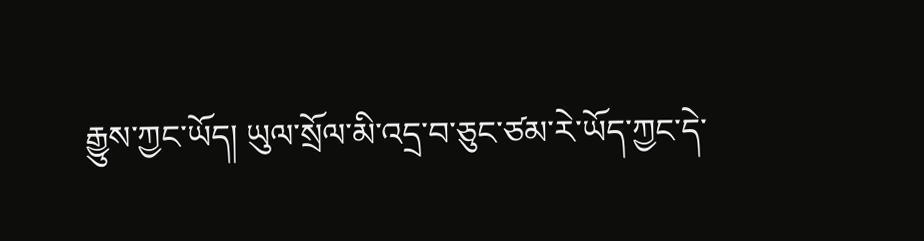རྒྱུས་ཀྱང་ཡོད། ཡུལ་སྲོལ་མི་འདྲ་བ་ཅུང་ཙམ་རེ་ཡོད་ཀྱང་དེ་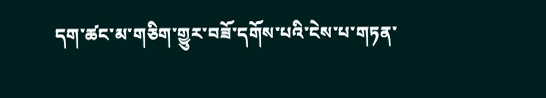དག་ཚང་མ་གཅིག་གྱུར་བཟོ་དགོས་པའི་ངེས་པ་གཏན་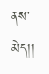ནས་མེད།།